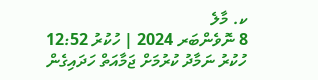ކ. މާލެ
8 ނޮވެންބަރ 2024 | ހުކުރު 12:52
ހުކުރު ނަމާދު ކުރުމަށް ޖަމާއަތް ހަދައިގެން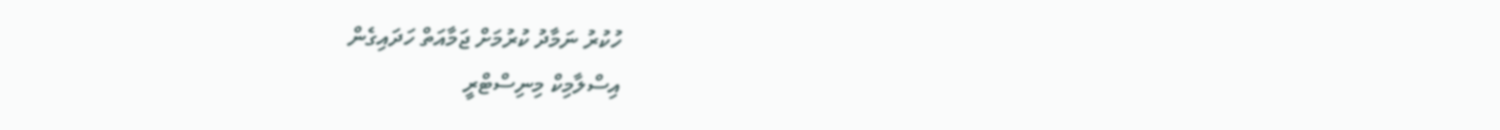ހުކުރު ނަމާދު ކުރުމަށް ޖަމާއަތް ހަދައިގެން
އިސްލާމިކް މިނިސްޓްރީ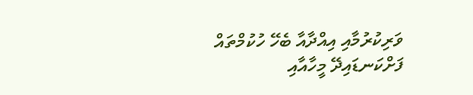ވަރިކުރުމާއި އިއްދާއާ ބެހޭ ހުކުމްތައް
ފަށްކަނޑައިދޭ މީހާއާއި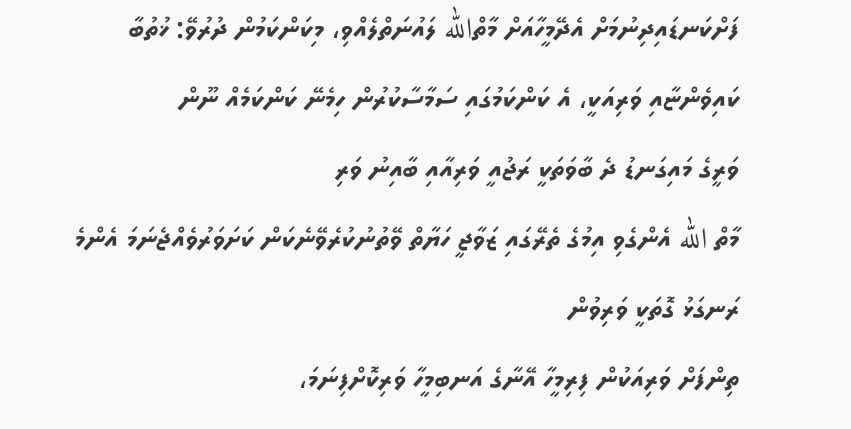ފަށްކަނޑައިދިނުމަށް އެދޭމީހާއަށް މާތްالله ލައުނަތްލެއްވި، މިކަންކަމުން ދުރުވޭ: ޚުތުބާ
ކައިވެންޏާއި ވަރިއަކީ، އެ ކަންކަމުގައި ސަމާސާކުރުން ހިމެނޭ ކަންކަމެއް ނޫން
ވަރީގެ މައިގަނޑު ދެ ބާވަތަކީ ރަޖުއީ ވަރިއާއި ބާއިނު ވަރި
މާތް الله އެންގެވި އިމުގެ ތެރޭގައި ޒަވާޖީ ހަޔާތް ވޭތުނުކުރެވޭނެކަން ކަށަވަރުވެއްޖެނަމަ އެންމެ ރަނގަޅު ގޮތަކީ ވަރިވުން
ތިންފަށް ވަރިއަކުން ފިރިމީހާ އޭނާގެ އަނބިމީހާ ވަރިކޮށްފިނަމަ،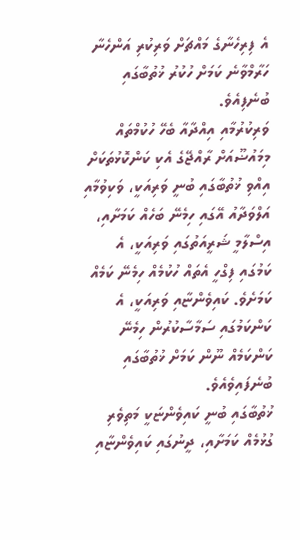އެ ފިރިހެނާގެ މައްޗަށް ވަރިކުރި އަންހެނާ ހަރާމްވާނެ ކަމަށް ހުކުރު ޚުތުބާގައި ބުނެފިއެވެ.
ވަރިކުރުމާއި އިއްދާއާ ބެހޭ ހުކުމްތައް މިމައުޟޫއަށް ރާއްޖޭގެ އެކި ކަންކޮޅުތަކަށް އިއްވި ޚުތުބާގައި ބުނީ ވަރިއަކީ، ވަކިވުމާއި އަލްވަދާއު އޭގައި ހިމެނޭ ބަހެއް ކަމަށާއި، އިސްލާމީ ޝަރީއަތުގައި ވަރިއަކީ، އެ ކަމުގައި ފިގްހީ އެތައް ހުކުމެއް ހިމެނޭ ކަމެއް ކަމަށެވެ. ކައިވެންޏާއި ވަރިއަކީ، އެ ކަންކަމުގައި ސަމާސާކުރުން ހިމެނޭ ކަންކަމެއް ނޫން ކަމަށް ޚުތުބާގައި ބުނެފައިވެއެވެ.
ޚުތުބާގައި ބުނީ ކައިވެންޏަކީ މަތިވެރި ގުޅުމެއް ކަމަށާއި، ދީނުގައި ކައިވެންޏާއި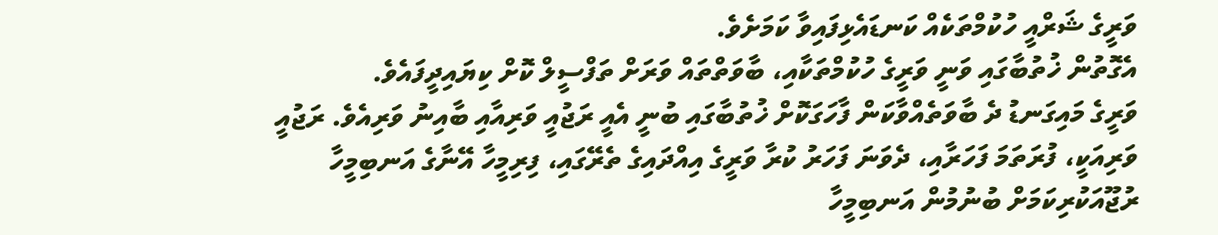ވަރީގެ ޝަރްއީ ހުކުމްތަކެއް ކަނޑައެޅިފައިވާ ކަމަށެވެ.
އެގޮތުން ޚުތުބާގައި ވަނީ ވަރީގެ ހުކުމްތަކާއި، ބާވަތްތައް ވަރަށް ތަފްސީލް ކޮށް ކިޔައިދީފައެވެ.
ވަރީގެ މައިގަނޑު ދެ ބާވަތެއްވާކަން ފާހަގަކޮށް ޚުތުބާގައި ބުނީ އެއީ ރަޖުއީ ވަރިއާއި ބާއިނު ވަރިއެވެ. ރަޖުއީ ވަރިއަކީ، ފުރަތަމަ ފަހަރާއި، ދެވަނަ ފަހަރު ކުރާ ވަރީގެ އިއްދައިގެ ތެރޭގައި، ފިރިމީހާ އޭނާގެ އަނބިމީހާ ރުޖޫއަކުރިކަމަށް ބުނުމުން އަނބިމީހާ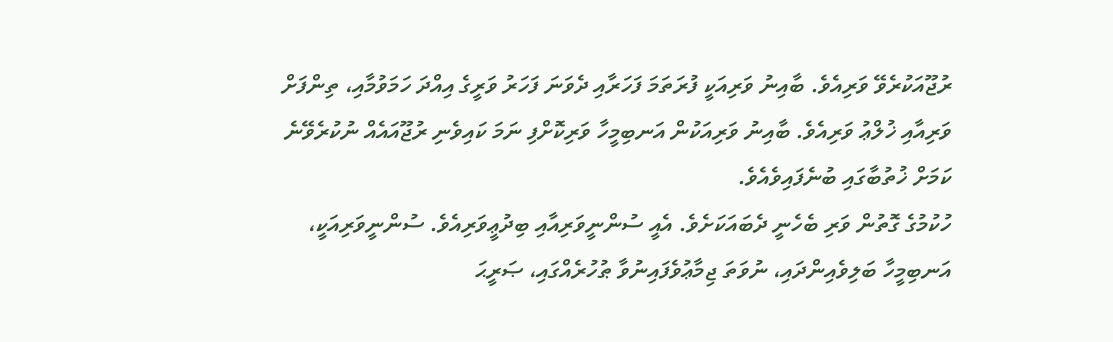ރުޖޫއަކުރެވޭ ވަރިއެވެ. ބާއިނު ވަރިއަކީ ފުރަތަމަ ފަހަރާއި ދެވަނަ ފަހަރު ވަރީގެ އިއްދަ ހަމަވުމާއި، ތިންފަށް ވަރިއާއި ޚުލްޢު ވަރިއެވެ. ބާއިނު ވަރިއަކުން އަނބިމީހާ ވަރިކޮށްފި ނަމަ ކައިވެނި ރުޖޫއައެއް ނުކުރެވޭނެ ކަމަށް ޚުތުބާގައި ބުނެފައިވެއެވެ.
ހުކުމުގެ ގޮތުން ވަރި ބެހެނީ ދެބައަކަށެވެ. އެއީ ސުންނީވަރިއާއި ބިދުޢީވަރިއެވެ. ސުންނީވަރިއަކީ، އަނބިމީހާ ބަލިވެއިންދައި، ނުވަތަ ޖިމާޢުވެފައިނުވާ ޠުހުރެއްގައި، ޞަރީޙަ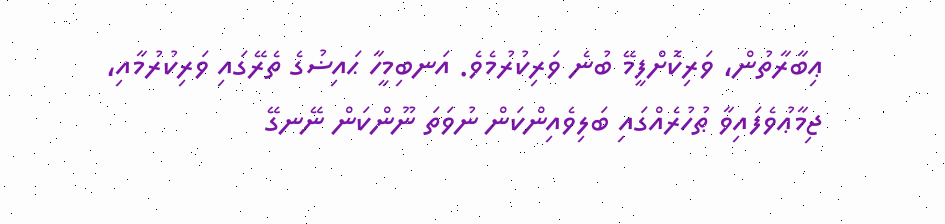ޢިބާރާތުން، ވަރިކޮށްފީމޭ ބުނެ ވަރިކުރުމެވެ. އަނބިމީހާ ޙައިޟުގެ ތެރޭގައި ވަރިކުރުމާއި، ޖިމާޢުވެފައިވާ ޠުހުރެއްގައި ބަލިވެއިންކަން ނުވަތަ ނޫންކަން ނޭނގޭ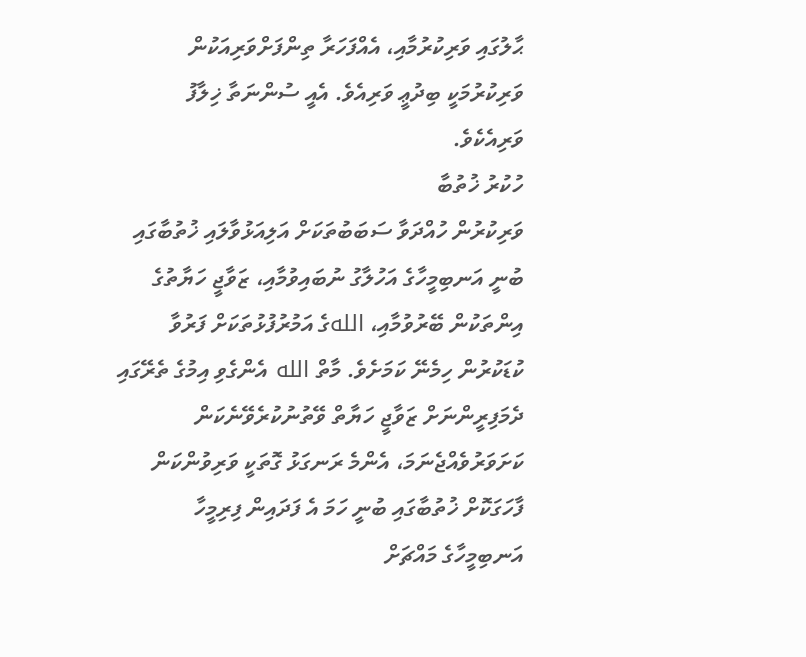ޙާލުގައި ވަރިކުރުމާއި، އެއްފަހަރާ ތިންފަށްވަރިއަކުން ވަރިކުރުމަކީ ބިދުޢީ ވަރިއެވެ. އެއީ ސުންނަތާ ޚިލާފު ވަރިއެކެވެ.
ހުކުރު ޚުތުބާ
ވަރިކުރުން ހުއްދަވާ ސަބަބުތަކަށް އަލިއަޅުވާލައި ޚުތުބާގައި ބުނީ އަނބިމީހާގެ އަހުލާގު ނުބައިވުމާއި، ޒަވާޖީ ހަޔާތުގެ އިންތަކުން ބޭރުވުމާއި، اللهގެ އަމުރުފުޅުތަކަށް ފަރުވާ ކުޑަކުރުން ހިމެނޭ ކަމަށެވެ. މާތް الله އެންގެވި އިމުގެ ތެރޭގައި ދެމަފިރީންނަށް ޒަވާޖީ ހަޔާތް ވޭތުނުކުރެވޭނެކަން ކަށަވަރުވެއްޖެނަމަ، އެންމެ ރަނގަޅު ގޮތަކީ ވަރިވުންކަން ފާހަގަކޮށް ޚުތުބާގައި ބުނީ ހަމަ އެ ފަދައިން ފިރިމީހާ އަނބިމީހާގެ މައްޗަށް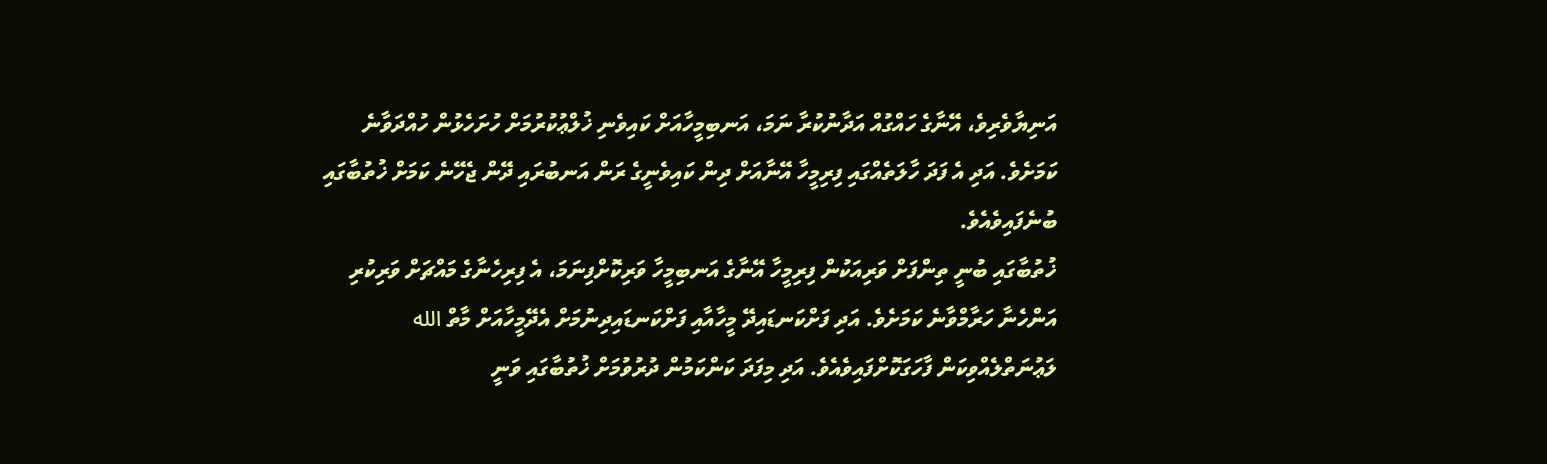އަނިޔާވެރިވެ، އޭނާގެ ހައްގުއް އަދާނުކުރާ ނަމަ، އަނބިމީހާއަށް ކައިވެނި ޚުލްޢުކުރުމަށް ހުށަހެޅުން ހުއްދަވާނެ ކަމަށެވެ. އަދި އެ ފަދަ ހާލަތެއްގައި ފިރިމީހާ އޭނާއަށް ދިން ކައިވެނީގެ ރަން އަނބުރައި ދޭން ޖެހޭނެ ކަމަށް ޚުތުބާގައި ބުނެފައިވެއެވެ.
ޚުތުބާގައި ބުނީ ތިންފަށް ވަރިއަކުން ފިރިމީހާ އޭނާގެ އަނބިމީހާ ވަރިކޮށްފިނަމަ، އެ ފިރިހެނާގެ މައްޗަށް ވަރިކުރި އަންހެނާ ހަރާމްވާނެ ކަމަށެވެ. އަދި ފަށްކަނޑައިދޭ މީހާއާއި ފަށްކަނޑައިދިނުމަށް އެދޭމީހާއަށް މާތް الله ލަޢުނަތްލެއްވިކަން ފާހަގަކޮށްފައިވެއެވެ. އަދި މިފަދަ ކަންކަމުން ދުރުވުމަށް ޚުތުބާގައި ވަނީ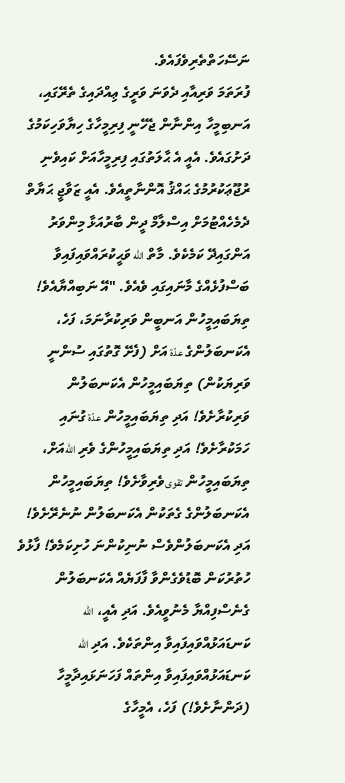ނަސޭހަތްތެރިވެފައެވެ.
ފުރަތަމަ ވަރިއާއި ދެވަނަ ވަރީގެ ޢިއްދައިގެ ތެރޭގައި، އަނބިމީހާ އިންނާން ޖެހޭނީ ފިރިމީހާގެ ހިޔާވަހިކަމުގެ ދަށުގައެވެ. އެއީ އެ ޙާލަތުގައި ފިރިމީހާއަށް ކައިވެނި ރުޖޫޢަކުރުމުގެ ޙައްޤު އޮންނާތީއެވެ. އެއީ ޒަވާޖީ ޙަޔާތް ދެމެހެއްޓުމަށް އިސްލާމް ދީން ބާރުއަޅާ މިންވަރު އަންގައިދޭ ކަމެކެވެ. މާތް الله ވަޙީކުރައްވައިފައިވާ ބަސްފުޅެއްގެ މާނައިގައި ވެއެވެ. "އޭ ނަބިއްޔާއެވެ! ތިޔަބައިމީހުން އަނބީން ވަރިކުރާނަމަ، ފަހެ، އެކަނބަލުންގެ عدّة އަށް (ފެށޭ ގޮތުގައި ސުންނީ ވަރިޔަކުން) ތިޔަބައިމީހުން އެކަނބަލުން ވަރިކުރާށެވެ! އަދި ތިޔަބައިމީހުން عدّة ގުނައި ހަމަކުރާށެވެ! އަދި ތިޔަބައިމީހުންގެ ވެރި اللهއަށް، ތިޔަބައިމީހުން تقوىވެރިވާށެވެ! ތިޔަބައިމީހުން އެކަނބަލުންގެ ގެތަކުން އެކަނބަލުން ނުނެރޭށެވެ! އަދި އެކަނބަލުންވެސް ނުނިކުންނަ ހުށިކަމެވެ! ފާޅުވެ ހުތުރުކަން ބޮޑުވެގެންވާ ފާފަޔެއް އެކަނބަލުން ގެނެސްފިއްޔާ މެނުވީއެވެ. އަދި އެއީ، الله ކަނޑައަޅުއްވައިފައިވާ އިންތަކެވެ. އަދި الله ކަނޑައަޅުއްވައިފައިވާ އިންތައް ފަހަނަޅައިދާމީހާ (ދަންނާށެވެ!) ފަހެ، އެމީހާގެ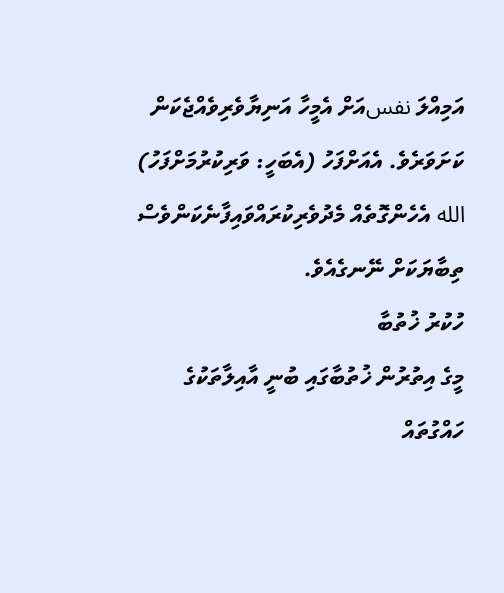އަމިއްލަ نفسއަށް އެމީހާ އަނިޔާވެރިވެއްޖެކަން ކަށަވަރެވެ. އެއަށްފަހު (އެބަހީ: ވަރިކުރުމަށްފަހު) الله އެހެންގޮތެއް މެދުވެރިކުރައްވައިފާނެކަންވެސް ތިބާޔަކަށް ނޭނގެއެވެ.
ހުކުރު ޚުތުބާ
މީގެ އިތުރުން ޚުތުބާގައި ބުނީ އާއިލާތަކުގެ ހައްގުތައް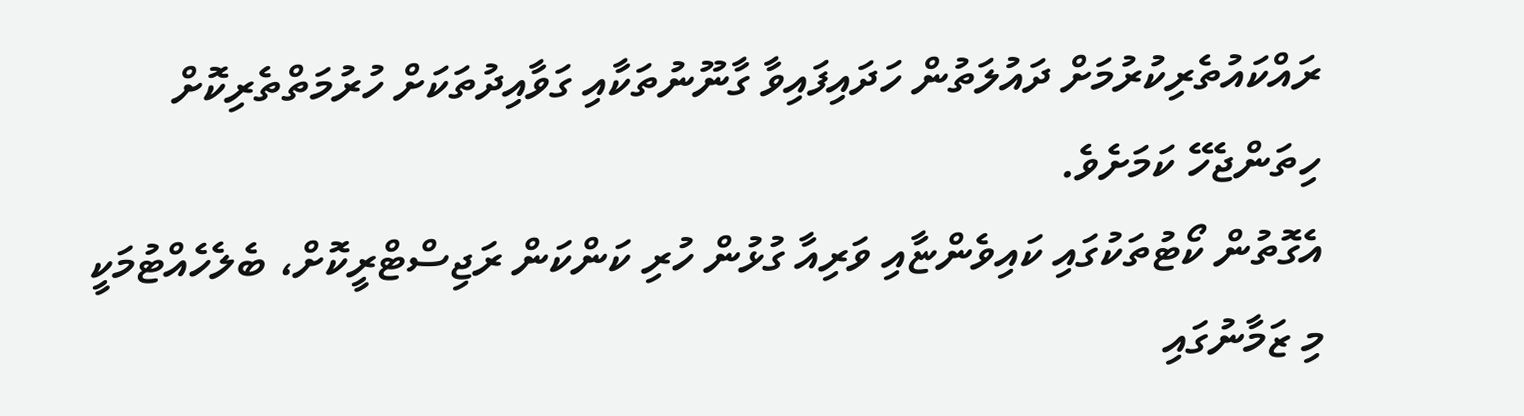ރައްކައުތެރިކުރުމަށް ދައުލަތުން ހަދައިފައިވާ ގާނޫނުތަކާއި ގަވާއިދުތަކަށް ހުރުމަތްތެރިކޮށް ހިތަންޖެހޭ ކަމަށެވެ.
އެގޮތުން ކޯޓުތަކުގައި ކައިވެންޏާއި ވަރިއާ ގުޅުން ހުރި ކަންކަން ރަޖިސްޓްރީކޮށް، ބެލެހެއްޓުމަކީ މި ޒަމާނުގައި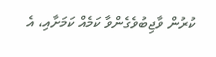ކުރުން ވާޖިބުވެގެންވާ ކަމެއް ކަމަށާއި، އެ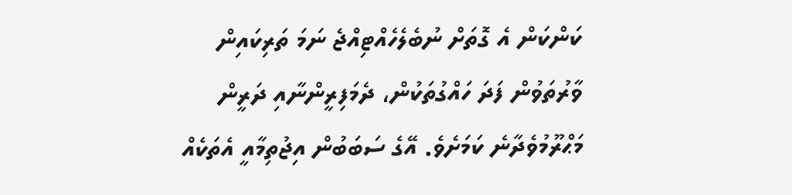ކަންކަން އެ ގޮތަށް ނުބެލެހެއްޓިއްޖެ ނަމަ ތަރިކައިން ވާރުތަވުން ފަދަ ހައްގުތަކުން، ދެމަފިރީންނާއި ދަރީން މަޙްރޫމުވެދާނެ ކަމަށެވެ. އޭގެ ސަބަބުން އިޖުތިމާއީ އެތަކެއް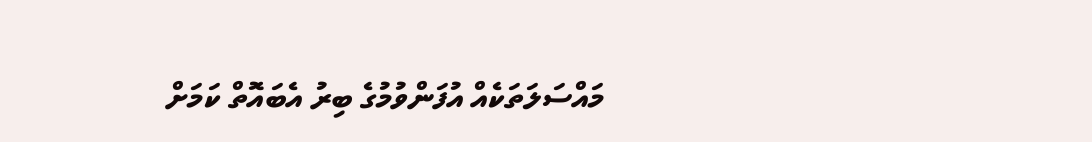މައްސަލަތަކެއް އުފަންވުމުގެ ބިރު އެބައޮތް ކަމަށް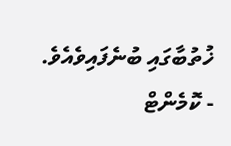ޚުތުބާގައި ބުނެފައިވެއެވެ.
- ކޮމެންޓް